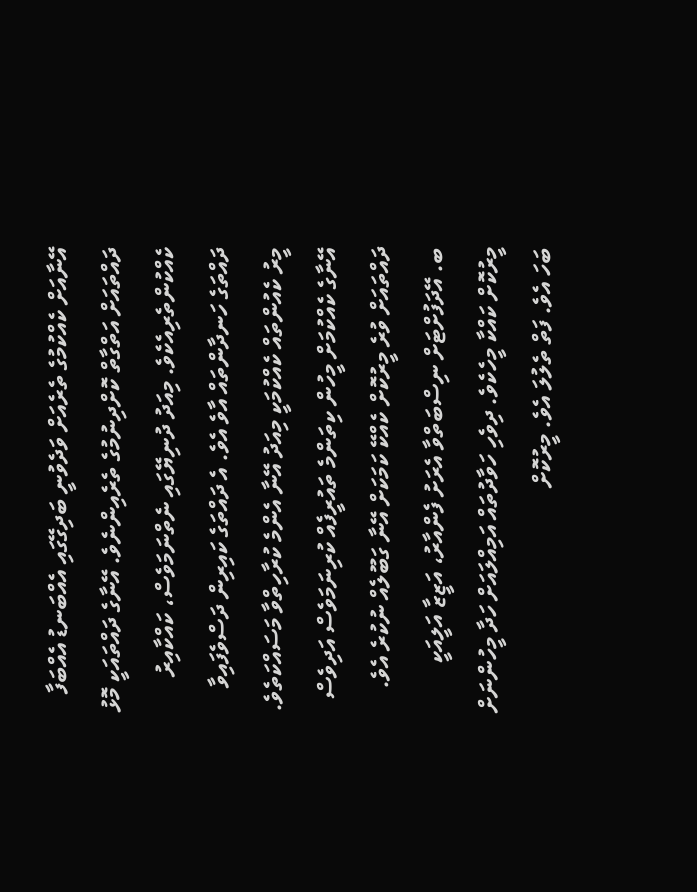އޭނާއަށް ކެއްކުމުގެ ތެރެއަށް ވަދެވުނީ ބަދިގޭގައި އެއްބަނޑު އެއްބަފާ ދައްތައަށް އަތްގާތް ކޮށްދިނުމުގެ ތެރެއިންނެވެ. އޭނާގެ ދައްތައަކީ މޮޅު ކެއްކުންތެރިއެކެވެ. މިއަދު ދުނިޔޭގައި ނެތްނަމަވެސް، ކައްކާއިރު ދައްތަގެ ހަނދާންތައް އާވެ އެވެ. އެ ދައްތަގެ ކައިރިން ދަސްވެފައިވާ މީރު ކެއުންތައް ކެއްކުމަކީ މިއަދު އޭނާ އެންމެ ކުރާހިތްވާ މަސައްކަތެވެ. އޭނާގެ ކެއްކުމަށް މީހުން ކިތަންމެ ތައުރީފެއް ކުރިނަމަވެސް އަދިވެސް ދައްތައަށް ވުރެ މީރުކޮށް ކެއްކޭ ކަމަކަށް އޭނާ ގަބޫލެއް ނުކުރެ އެވެ.
ބ. އޭދަފުށްޓަށް ނިސްބަތްވާ އެރަށު ފެންއާރު، އަޒީޒާ އަލީއަކީ މީރުކޮށް ކައްކާ މީހެކެވެ. ދިވެހި ހަވާދުތައް އަމިއްލައަށް ހަދާ މީހުންނަށް ބަހަ އެވެ. ފަތް ތެލުލަ އެވެ. މީރުކޮށް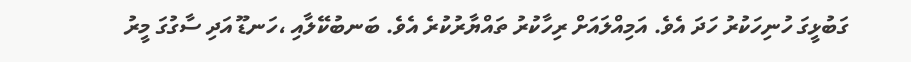ގަބުޅީގަ ހުނިހަކުރު ހަދަ އެވެ. އަމިއްލައަށް ރިހާކުރު ތައްޔާރުކުރެ އެވެ. ބަނބުކޭލާއި ،ހަނޑޫ އަދި ސާގުގަ މީރު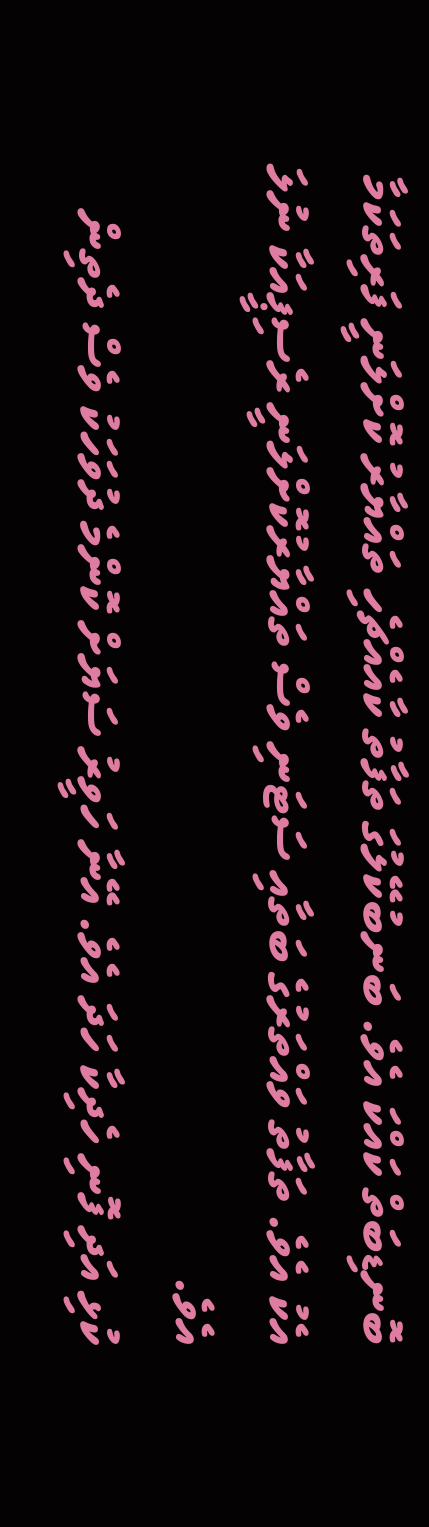ބޮނޑިބަތް ކައްކަ އެވެ. ބަނބުކޭލުގަ ތަފާތު ކާއެއްޗެހި ތައްޔާރު ކޮށްލަނީ ފަރިތަކަމާ އެކު އެވެ. ތަފާތު ވައްތަރުގެ ބަތާއި ސަޓަނި ވެސް ތައްޔާރުކޮށްލަނީ ރެސިޕީއަކާ ނުލަ އެވެ.
ކުޅި އަދި ފޮނި ހެދިކާ ހަދަ އެވެ. އޭނާ ހަވީރު ސަޔަށް ކޮންމެ ދުވަހަކު ވެސް ދެތިން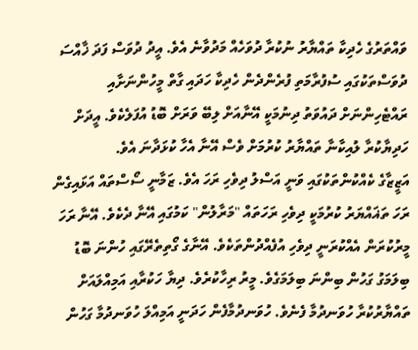ވައްތަރުގެ ހެދިކާ ތައްޔާރު ނުކުރާ ދުވަހެއް މަދުވާނެ އެވެ. އީދު ދުވަސް ފަދަ ޚާއްސަ ދުވަސްތަކުގައި ސުފުރާމަތި ފުރެންދެން ހެދިކާ ހަދައި ގާތް މީހުންނަށާއި ރައްޓެހިންނަށް ދައުވަތު ދިނުމަކީ އޭނާއަށް ލިބޭ ވަރަށް ބޮޑު އުފަލެކެވެ. އީދަށް ހަދިޔާކުރާ ލުއިކާނާ ތައްޔާރު ކުރުމަށް ވެސް އޭނާ އެހާ ކުޅަދާނަ އެވެ.
އަޒީޒާގެ ކެއްކުންތަކުގައި ވަނީ އަސްލު ދިވެހި ރަހަ އެވެ. ޒަމާނީ ސޯސްތައް އަޅައިގެން ރަހަ ތަޣައްޔަރު ކުރުމަކީ ދިވެހި ރަހަތައް "މަރާލުން" ކަމުގައި އޭނާ ދެކެވެ. އޭނާ ރަހަ މީރުކުރަން އެއްކުރަނީ ދިވެހި އުފެއްދުންތަކެވެ. އޭނާގެ ގޯތިތެރޭގައި ހުންނަ ބޮޑު ބިލަމަގު ގަހުން ބިންނަ ބިލަމަގެވެ. މީރު ރިހާކުރެވެ. ދިޔާ ހަކުރާއި އަމިއްލައަށް ތައްޔާރުކުރާ ހުވަނދުމާ ފެނެވެ. ހުވަނދުމާފެން ހަދަނީ އަމިއްލަ ހުވަނދުމާ ގަހުން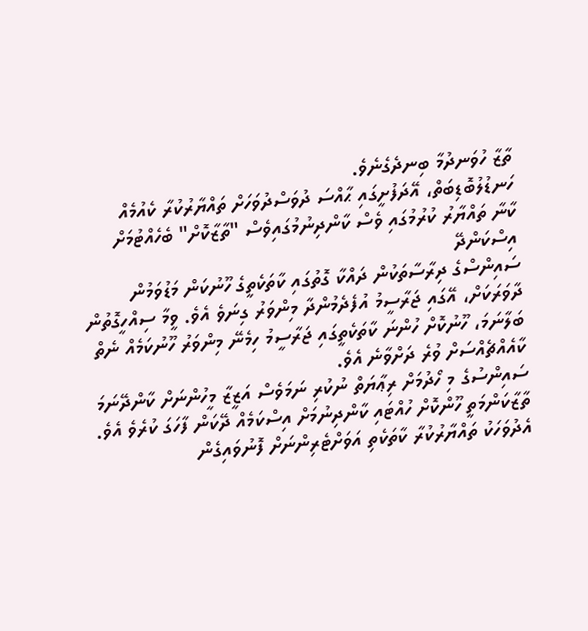ތާޒާ ހުވަނދުމާ ބިނދެގެނެވެ.
ހަނޑުލުބޮޑިބަތް، އޭދަފުށީގައި ޙާއްސަ ދުވަސްދުވަހަށް ތައްޔާރުކުރާ ކެއުމެއް
ކާނާ ތައްޔާރު ކުރުމުގައި ވެސް ކާންދިނުމުގައިވެސް "ތާޒާކޮށް" ބެހެއްޓުމަށް އިސްކަންދޭ
ސައިންސްގެ ދިރާސާތަކުން ދައްކާ ގޮތުގައި ކާތަކެތީގެ ހޫނުކަން މަޑުވަމުން ދާވަރަކަށް، އޭގައި ޖަރާސީމު އުފެދެމުންދާ މިންވަރު ގިނަވެ އެވެ. ވީމާ ސިއްހީގޮތުން ބަލާނަމަ، ހޫނުކޮށް ހުންނަ ކާތަކެތީގައި ޖަރާސީމު ހިމެނޭ މިންވަރު ހޫނުކަމެއް ނެތް ކާއެއްޗެއްސަށް ވުރެ ދަށްވާނެ އެވެ.
ސައިންސުގެ މި ހޯދުމަށް ރިޢާޔަތް ނުކުރި ނަމަވެސް އަޒީޒާ މީހުންނަށް ކާންދޭނަމަ ތާޒާކަންމަތީ ހޫންކޮށް ހުއްޓައި ކާންދިނުމަށް އިސްކަމެއް ދޭކަން ފާހަގަ ކުރެވެ އެވެ. އެދުވަހަކު ތައްޔާރުކުރާ ކާތަކެތި އަވަށްޓެރިންނަށް ފޮނުވައިގެން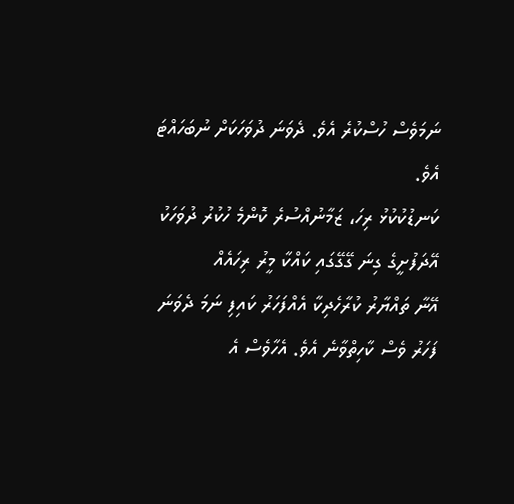ނަމަވެސް ހުސްކުރެ އެވެ. ދެވަނަ ދުވަހަކަށް ނުބަހައްޓަ އެވެ.
ކަނޑުކުކުޅު ރިހަ، ޒަމާނުއްސުރެ ކޮންމެ ހުކުރު ދުވަހަކު އޭދަފުށީގެ ގިނަ ގޭގޭގައި ކައްކާ މީރު ރިހައެއް
އޭނާ ތައްޔާރު ކުރާހެދިކާ އެއްފަހަރު ކައިފި ނަމަ ދެވަނަ ފަހަރު ވެސް ކާހިތްވާނެ އެވެ. އެހާވެސް އެ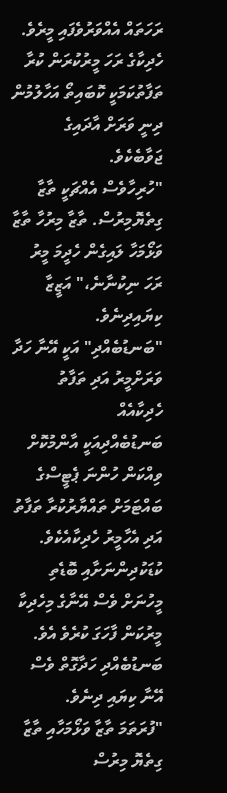ރަހަތައް އެއްވަރުވެފައި މީރެވެ.
ހެދިކާގެ ރަހަ މީރުކުރަން ކުރާ ތަފާތުކަމަކީ ކޮބައިތޯ އަހާލުމުން ދިނީ ވަރަށް އާދައިގެ ޖަވާބެކެވެ.
"ހުރިހާވެސް އެއްޗަކީ ތާޒާ ގިތެޔޮމިރުސް. ތާޒާ މިރުހާ ތާޒާ ވަޅޯމަހާ ލައިގެން ހެދީމަ މީރު ރަހަ ނިކުނާނެ،" އަޒީޒާ ކިޔައިދިނެވެ.
"ބަނޑުބެއްދި" އަކީ އޭނާ ހަދާ ވަރަށްމީރު އަދި ތަފާތު ހެދިކާއެއް
ބަނޑުބެއްދިއަކީ އާންމުކޮށް ވިއްކަން ހުންނަ ޕެޓީސްގެ ބައްޓަމަށް ތައްޔާރުކުރާ ތަފާތު އަދި އެހާމީރު ހެދިކާއެކެވެ. ކުޑަކުދިންނަށާއި ބޮޑެތި މީހުނަށް ވެސް އޭނާގެ މިހެދިކާ މީރުކަން ފާހަގަ ކުރެވެ އެވެ. ބަނޑުބެއްދި ހަދާގޮތް ވެސް އޭނާ ކިޔައި ދިނެވެ.
"ފުރަތަމަ ތާޒާ ވަޅޯމަހާއި ތާޒާ ގިތެޔޮ މިރުސް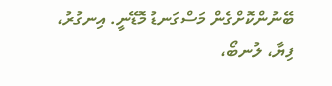ބޭނުންކޮށްގެން މަސްގަނޑު މޮޑޭނީ. އިނގުރު، ފިޔާ، ލުނބޯ،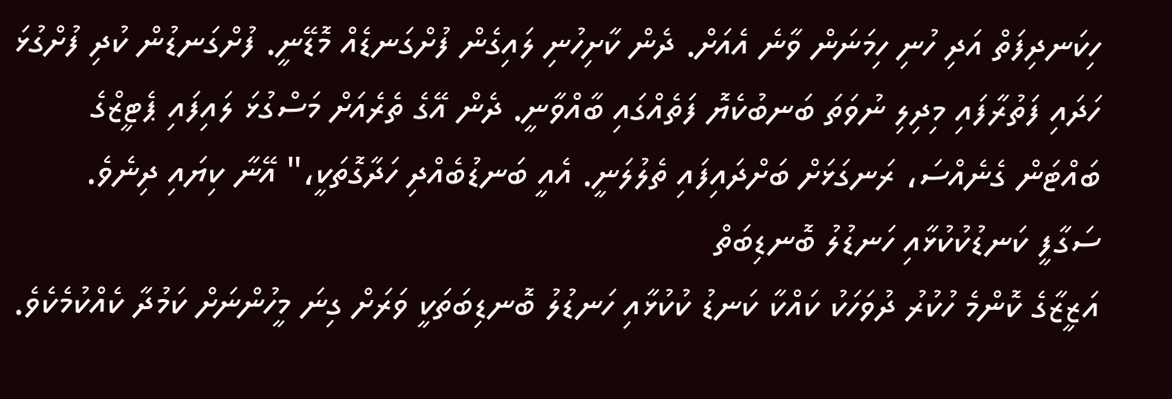ހިކަނދިފަތް އަދި ހުނި ހިމަނަން ވާނެ އެއަށް. ދެން ކާށިހުނި ލައިގެން ފުށްގަނޑެއް މޮޑޭނީ. ފުށްގަނޑުން ކުދި ފުށްގުޅަ ހަދައި ފަތުރާފައި މިދިލި ނުވަތަ ބަނބުކެޔޮ ފަތެއްގައި ބާއްވާނީ. ދެން އޭގެ ތެރެއަށް މަސްގުޅަ ލައިފައި ޕެޓީޒްގެ ބައްޓަން ގެނެއްސަ، ރަނގަޅަށް ބަށްދައިފައި ތެލުލަނީ. އެއީ ބަނޑުބެއްދި ހަދާގޮތަކީ،" އޭނާ ކިޔައި ދިނެވެ.
ސަގާފީ ކަނޑުކުކުޅާއި ހަނޑުލު ބޮނޑިބަތް
އަޒީޒާގެ ކޮންމެ ހުކުރު ދުވަހަކު ކައްކާ ކަނޑު ކުކުޅާއި ހަނޑުލު ބޮނޑިބަތަކީ ވަރަށް ގިނަ މީހުންނަށް ކަމުދާ ކެއްކުމެކެވެ.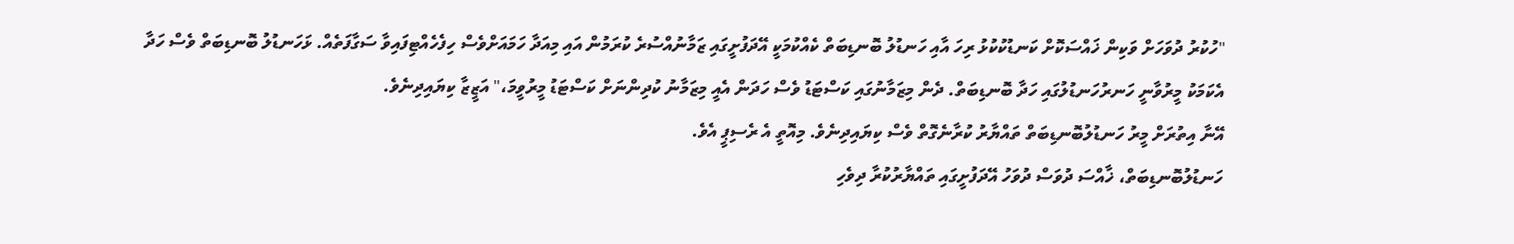"ހުކުރު ދުވަހަށް ވަކިން ޚައްސަކޮށް ކަނޑުކުކުޅު ރިހަ އާއި ހަނޑުލު ބޮނޑިބަތް ކެއްކުމަކީ އޭދަފުށީގައި ޒަމާނުއްސުރެ ކުރަމުން އައި މިއަދާ ހަމައަށްވެސް ހިފެހެއްޓިފައިވާ ސަގާފަތެއް. ޅަހަނޑުލު ބޮނޑިބަތް ވެސް ހަދާ އެކަމަކު މީރުވާނީ ހަނރުހަނޑުލުގައި ހަދާ ބޮނޑިބަތް. ދެން މިޒަމާނުގައި ކަސްޓަޑު ވެސް ހަދަން އެއީ މިޒަމާނު ކުދިންނަށް ކަސްޓަޑު މީރުވީމަ،" އަޒީޒާ ކިޔައިދިނެވެ.
އޭނާ އިތުރަށް މީރު ހަނޑުލުބޮނޑިބަތް ތައްޔާރު ކުރާނެގޮތް ވެސް ކިޔައިދިނެވެ. މިއޮތީ އެ ރެސިޕީ އެވެ.
ހަނޑުލުބޮނޑިބަތް، ޚާއްސަ ދުވަސް ދުވަހު އޭދަފުށީގައި ތައްޔާރުކުރާ ދިވެހި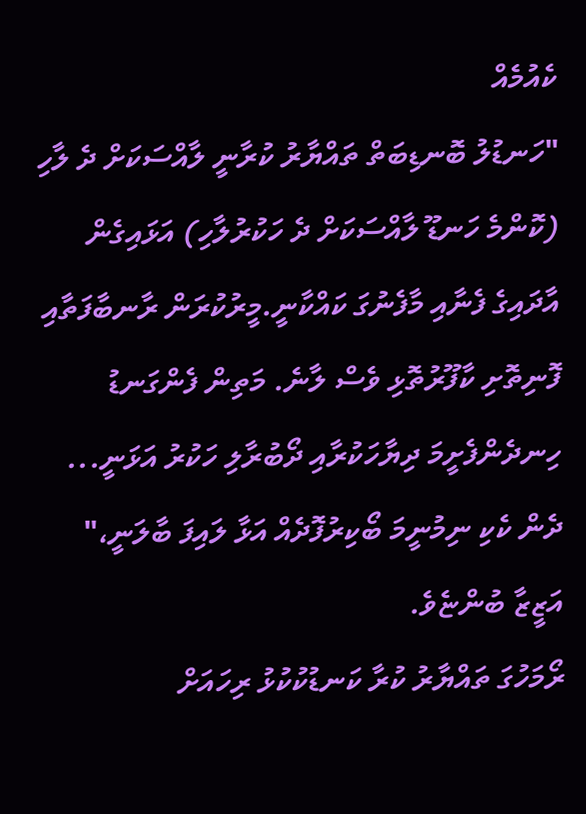ކެއުމެއް
"ހަނޑުލު ބޮނޑިބަތް ތައްޔާރު ކުރާނީ ލާއްސަކަށް ދެ ލާހި (ކޮންމެ ހަނޑޫ ލާއްސަކަށް ދެ ހަކުރުލާހި) އަޅައިގެން އާދައިގެ ފެނާއި މާފެނުގަ ކައްކާނީ.މީރުކުރަން ރާނބާފަތާއި ފޮނިތޮށި ކާފޫރުތޮޅި ވެސް ލާނެ. މަތިން ފެންގަނޑު ހިނދެންފެށީމަ ދިޔާހަކުރާއި ދޯބުރާލި ހަކުރު އަޅަނީ... ދެން ކެކި ނިމުނީމަ ބޯކިރުފޮދެއް އަޅާ ލައިފަ ބާލަނީ،" އަޒީޒާ ބުންޏެވެ.
ރޯމަހުގަ ތައްޔާރު ކުރާ ކަނޑުކުކުޅު ރިހައަށް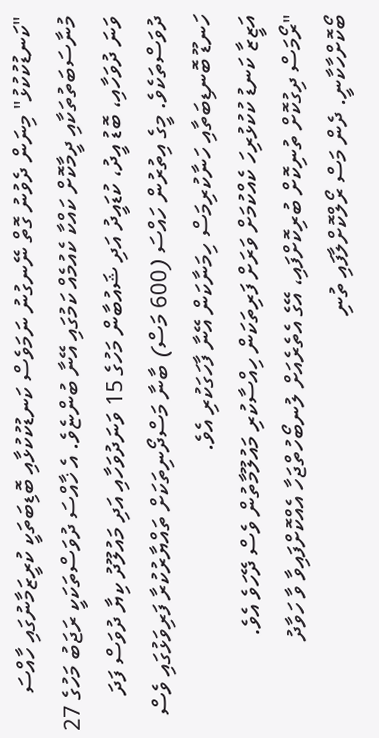"ކަނޑުކުކުޅު" މިނަން ދެވުނު ގޮތް ނޭނގުނު ނަމަވެސް ކަނޑުކުކުޅާއި ބޮޑިބަތަކީ ކުރީޒަމާނުގައި ހާއްސަ މުނާސަބަތުތަކާއި ދީމާކޮށް ކައްކާ ކެއުމެއް ކަމުގައި އޭނާ ބުންޏެވެ. އެ ޚާއްސަ ދުވަސްތަކަކީ ރަޖަބު މަހުގެ 27 ވަނަ ދުވަހާއި، ބޮޑު އީދު، ކުޑައީދު އަދި ޝައުބާން މަހުގެ 15 ވަނަދުވަހާއި އަދި މައުލޫދު ކިޔާ ދުވަސް ފަދަ ދުވަސްތަކެވެ. މީގެ އިތުރުން ހައްސަ (600 މަސް) ބާނާ މަސްދޯނިތަކަށް ތައްޔާރުކުރާ ފަރިވަޅުގައި ވެސް ހަނޑޫ ބޮނޑިބަތާއި ހަނާކުރިމަސް ހިމަނާކަން އޭނާ ފާހަގަކުރި އެވެ.
އަޒީޒާ ކަނޑު ކުކުޅުރިހަ ކެއްކުމަށް ވަރަށް ފަރިތަކަން ހިއްސާކުރި މައުލޫމާތުން ވެސް ދޭހަވެ އެވެ.
"ރޯމަސް ދިގުކޮށް ތުނިކޮށް ބުރިކޮށްފައި، އޭގެ އެތެރެއަށް ލުނބޯހުތްޖަހާ އެއްކޮށްފައިވާ ވާ ހަވާދު ބޯކޮށްހާކާނީ. ދެން މަސް ރޯލްކޮށްލާފައި ތުނި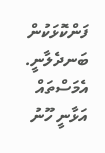ފަންކޮޅަކުން ބަނދެލާނީ. އެމަސްތައް އަޅާނީ ހޫނު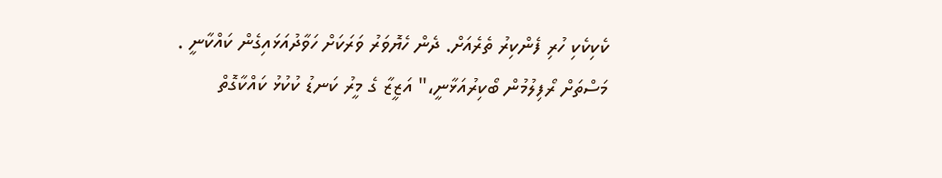ކެކިކެކި ހުރި ފެންކިރު ތެރެއަށް. ދެން ހެޔޮވަރު ވަރަކަށް ހަވާދުއަޅައިގެން ކައްކާނީ . މަސްތަށް ރޯފިލުމުން ބޯކިރުއަޅާނީ،" އަޒީޒާ ގެ މީރު ކަނޑު ކުކުޅު ކައްކާގޮތް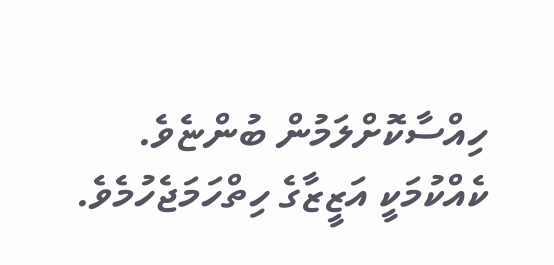ހިއްސާކޮށްލަމުން ބުންޏެވެ.
ކެއްކުމަކީ އަޒީޒާގެ ހިތްހަމަޖެހުމެވެ.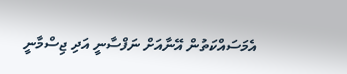އެމަސައްކަތުން އޭނާއަށް ނަފްސާނީ އަދި ޖިސްމާނީ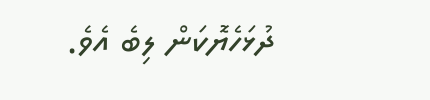ދުޅަހެޔޮކަން ލިބެ އެވެ.